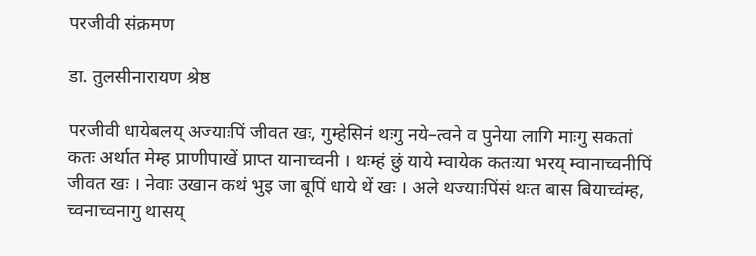परजीवी संक्रमण

डा. तुलसीनारायण श्रेष्ठ

परजीवी धायेबलय् अज्याःपिं जीवत खः, गुम्हेसिनं थःगु नये–त्वने व पुनेया लागि माःगु सकतां कतः अर्थात मेम्ह प्राणीपाखें प्राप्त यानाच्वनी । थःम्हं छुं याये म्वायेक कतःया भरय् म्वानाच्वनीपिं जीवत खः । नेवाः उखान कथं भुइ जा बूपिं धाये थें खः । अले थज्याःपिंसं थःत बास बियाच्वंम्ह, च्वनाच्वनागु थासय्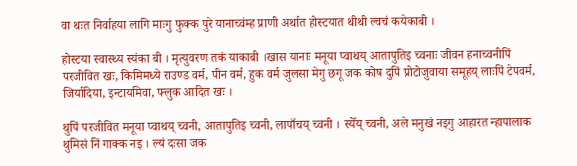वा थःत निर्वाहया लागि माःगु फुक्क पुरे यानाच्वंम्ह प्राणी अर्थात होस्टयात थीथी ल्वचं कयेकाबी ।

होस्टया स्वास्थ्य स्यंका बी । मृत्युवरण तकं याकाबी ।खास यानाः मनूया प्वाथय् आतापुतिइ च्वनाः जीवन हनाच्वनीपिं परजीवित खः, किमिमध्ये राउण्ड वर्म, पीन वर्म, हुक वर्म जुलसा मेगु छगू जक कोष दुपिं प्रोटोजुवाया समूहय् लाःपिं टेपवर्म, जिर्यादिया, इन्टायमिवा, फ्लुक आदित खः ।

थुपिं परजीवित मनूया प्वाथय् च्वनी, आतापुतिइ च्वनी, लापाँचय् च्वनी । स्येँय् च्वनी, अले मनुखं नइगु आहारत न्हापालाक थुमिसं निं गाक्क नइ । ल्यं दःसा जक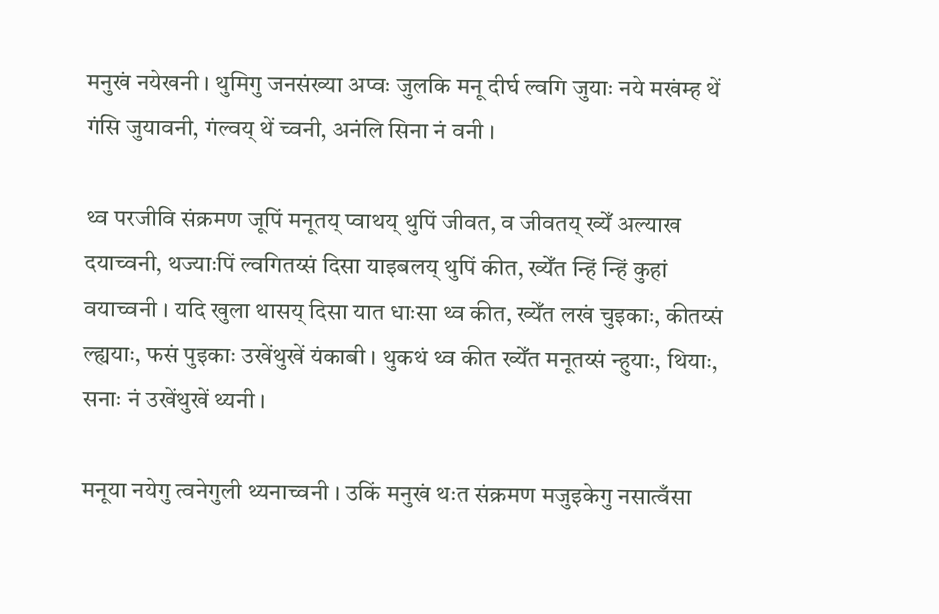मनुखं नयेखनी । थुमिगु जनसंख्या अप्वः जुलकि मनू दीर्घ ल्वगि जुयाः नये मखंम्ह थें गंसि जुयावनी, गंल्वय् थें च्वनी, अनंलि सिना नं वनी ।

थ्व परजीवि संक्रमण जूपिं मनूतय् प्वाथय् थुपिं जीवत, व जीवतय् ख्येँ अल्याख दयाच्वनी, थज्याःपिं ल्वगितय्सं दिसा याइबलय् थुपिं कीत, ख्येँत न्हिं न्हिं कुहां वयाच्वनी । यदि खुला थासय् दिसा यात धाःसा थ्व कीत, ख्येँत लखं चुइकाः, कीतय्सं ल्ह्ययाः, फसं पुइकाः उखेंथुखें यंकाबी । थुकथं थ्व कीत ख्येँत मनूतय्सं न्हुयाः, थियाः, सनाः नं उखेंथुखें थ्यनी ।

मनूया नयेगु त्वनेगुली थ्यनाच्वनी । उकिं मनुखं थःत संक्रमण मजुइकेगु नसात्वँसा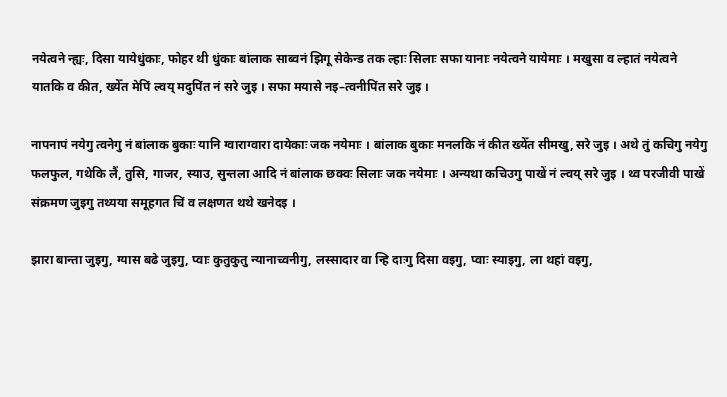नयेत्वने न्ह्यः, दिसा यायेधुंकाः, फोहर थी धुंकाः बांलाक साब्वनं झिगू सेकेन्ड तक ल्हाः सिलाः सफा यानाः नयेत्वने यायेमाः । मखुसा व ल्हातं नयेत्वने यातकि व कीत, ख्येँत मेपिं ल्वय् मदुपिंत नं सरे जुइ । सफा मयासे नइ–त्वनीपिंत सरे जुइ ।

नापनापं नयेगु त्वनेगु नं बांलाक बुकाः यानि ग्वाराग्वारा दायेकाः जक नयेमाः । बांलाक बुकाः मनलकि नं कीत ख्येँत सीमखु, सरे जुइ । अथे तुं कचिगु नयेगु फलफुल, गथेकि लैं, तुसि, गाजर, स्याउ, सुन्तला आदि नं बांलाक छक्वः सिलाः जक नयेमाः । अन्यथा कचिउगु पाखें नं ल्वय् सरे जुइ । थ्व परजीवी पाखें संक्रमण जुइगु तथ्यया समूहगत चिं व लक्षणत थथे खनेदइ ।

झारा बान्ता जुइगु, ग्यास बढे जुइगु, प्वाः कुतुकुतु न्यानाच्वनीगु, लस्सादार वा न्हि दाःगु दिसा वइगु, प्वाः स्याइगु, ला थहां वइगु,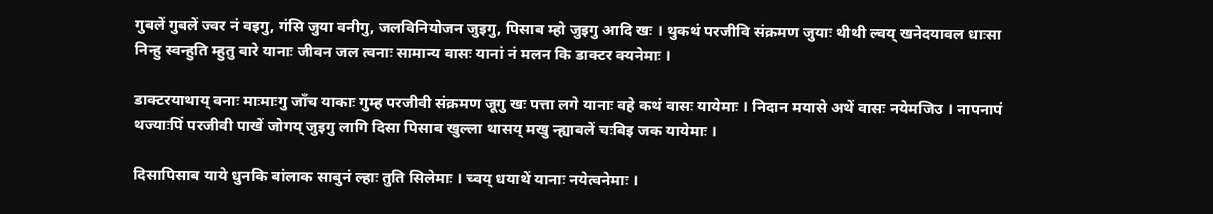गुबलें गुबलें ज्वर नं वइगु, गंसि जुया वनीगु, जलविनियोजन जुइगु, पिसाब म्हो जुइगु आदि खः । थुकथं परजीवि संक्रमण जुयाः थीथी ल्वय् खनेदयावल धाःसा निन्हु स्वन्हुति म्हुतु बारे यानाः जीवन जल त्वनाः सामान्य वासः यानां नं मलन कि डाक्टर क्यनेमाः ।

डाक्टरयाथाय् वनाः माःमाःगु जाँच याकाः गुम्ह परजीवी संक्रमण जूगु खः पत्ता लगे यानाः वहे कथं वासः यायेमाः । निदान मयासे अथें वासः नयेमजिउ । नापनापं थज्याःपिं परजीवी पाखें जोगय् जुइगु लागि दिसा पिसाब खुल्ला थासय् मखु न्ह्याबलें चःबिइ जक यायेमाः ।

दिसापिसाब याये धुनकि बांलाक साबुनं ल्हाः तुति सिलेमाः । च्वय् धयाथें यानाः नयेत्वनेमाः ।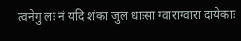त्वनेगु लः नं यदि शंका जुल धाःसा ग्वाराग्वारा दायेकाः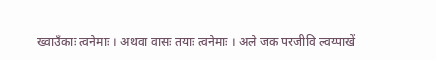ख्वाउँकाः त्वनेमाः । अथवा वासः तयाः त्वनेमाः । अले जक परजीवि ल्वय्पाखें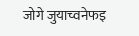जोगे जुयाच्वनेफइ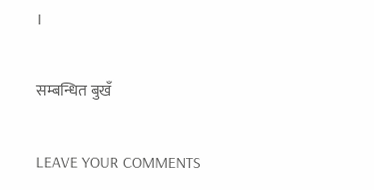।

सम्बन्धित बुखँ

LEAVE YOUR COMMENTS